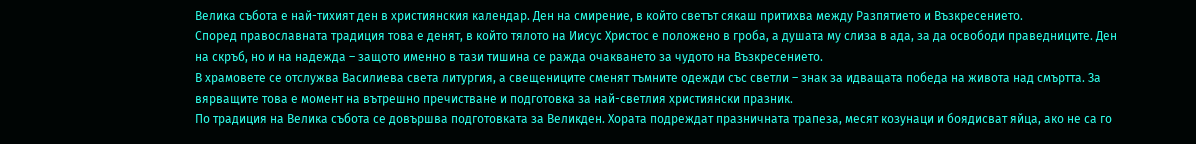Велика събота е най-тихият ден в християнския календар. Ден на смирение, в който светът сякаш притихва между Разпятието и Възкресението.
Според православната традиция това е денят, в който тялото на Иисус Христос е положено в гроба, а душата му слиза в ада, за да освободи праведниците. Ден на скръб, но и на надежда – защото именно в тази тишина се ражда очакването за чудото на Възкресението.
В храмовете се отслужва Василиева света литургия, а свещениците сменят тъмните одежди със светли – знак за идващата победа на живота над смъртта. За вярващите това е момент на вътрешно пречистване и подготовка за най-светлия християнски празник.
По традиция на Велика събота се довършва подготовката за Великден. Хората подреждат празничната трапеза, месят козунаци и боядисват яйца, ако не са го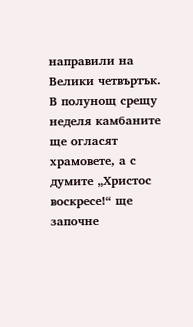направили на Велики четвъртък.
В полунощ срещу неделя камбаните ще огласят храмовете, а с думите „Христос воскресе!“ ще започне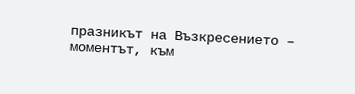празникът на Възкресението – моментът, към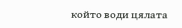който води цялата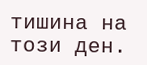тишина на този ден.